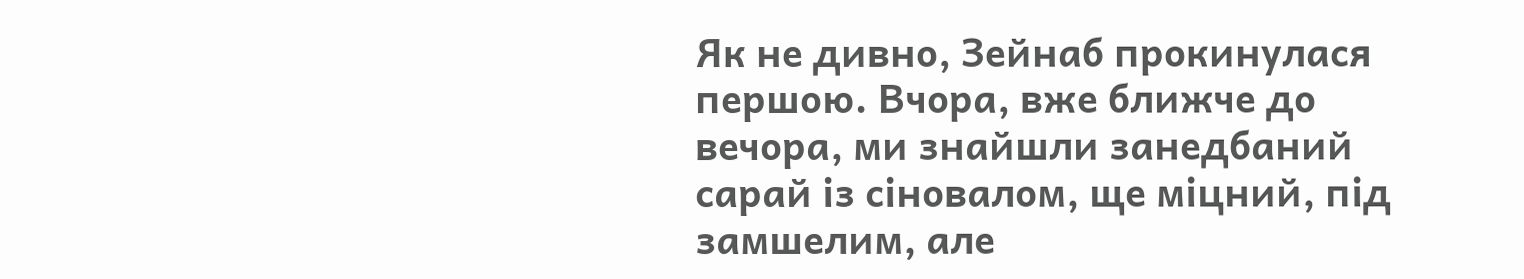Як не дивно, Зейнаб прокинулася першою. Вчора, вже ближче до вечора, ми знайшли занедбаний сарай із сіновалом, ще міцний, під замшелим, але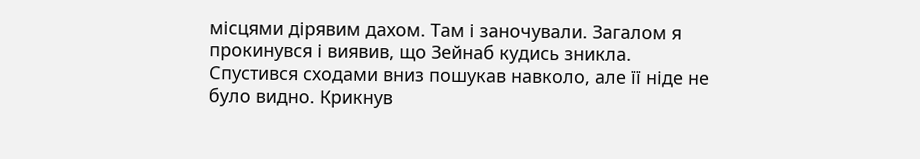місцями дірявим дахом. Там і заночували. Загалом я прокинувся і виявив, що Зейнаб кудись зникла. Спустився сходами вниз пошукав навколо, але її ніде не було видно. Крикнув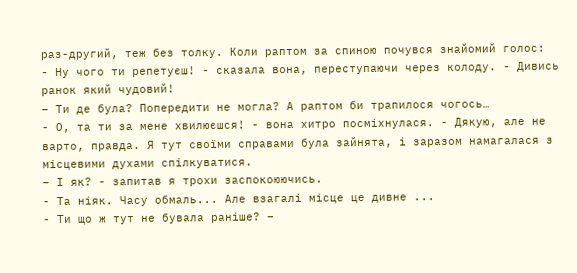раз-другий, теж без толку. Коли раптом за спиною почувся знайомий голос:
- Ну чого ти репетуєш! - сказала вона, переступаючи через колоду. - Дивись ранок який чудовий!
– Ти де була? Попередити не могла? А раптом би трапилося чогось…
- О, та ти за мене хвилюєшся! - вона хитро посміхнулася. - Дякую, але не варто, правда. Я тут своїми справами була зайнята, і заразом намагалася з місцевими духами спілкуватися.
– І як? - запитав я трохи заспокоюючись.
- Та ніяк. Часу обмаль... Але взагалі місце це дивне ...
- Ти що ж тут не бувала раніше? –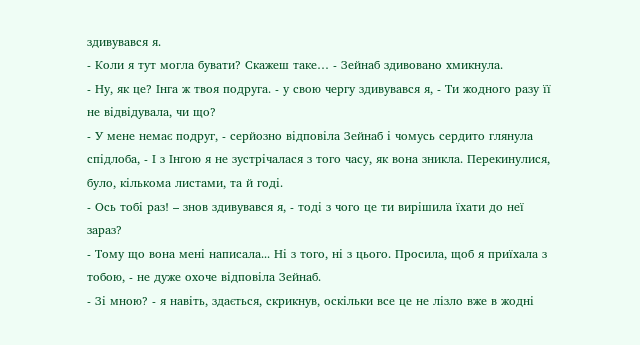здивувався я.
- Коли я тут могла бувати? Скажеш таке… - Зейнаб здивовано хмикнула.
- Ну, як це? Інга ж твоя подруга. - у свою чергу здивувався я, - Ти жодного разу її не відвідувала, чи що?
- У мене немає подруг, - серйозно відповіла Зейнаб і чомусь сердито глянула спідлоба, - І з Інгою я не зустрічалася з того часу, як вона зникла. Перекинулися, було, кількома листами, та й годі.
- Ось тобі раз! – знов здивувався я, - тоді з чого це ти вирішила їхати до неї зараз?
- Тому що вона мені написала... Ні з того, ні з цього. Просила, щоб я приїхала з тобою, - не дуже охоче відповіла Зейнаб.
- Зі мною? - я навіть, здається, скрикнув, оскільки все це не лізло вже в жодні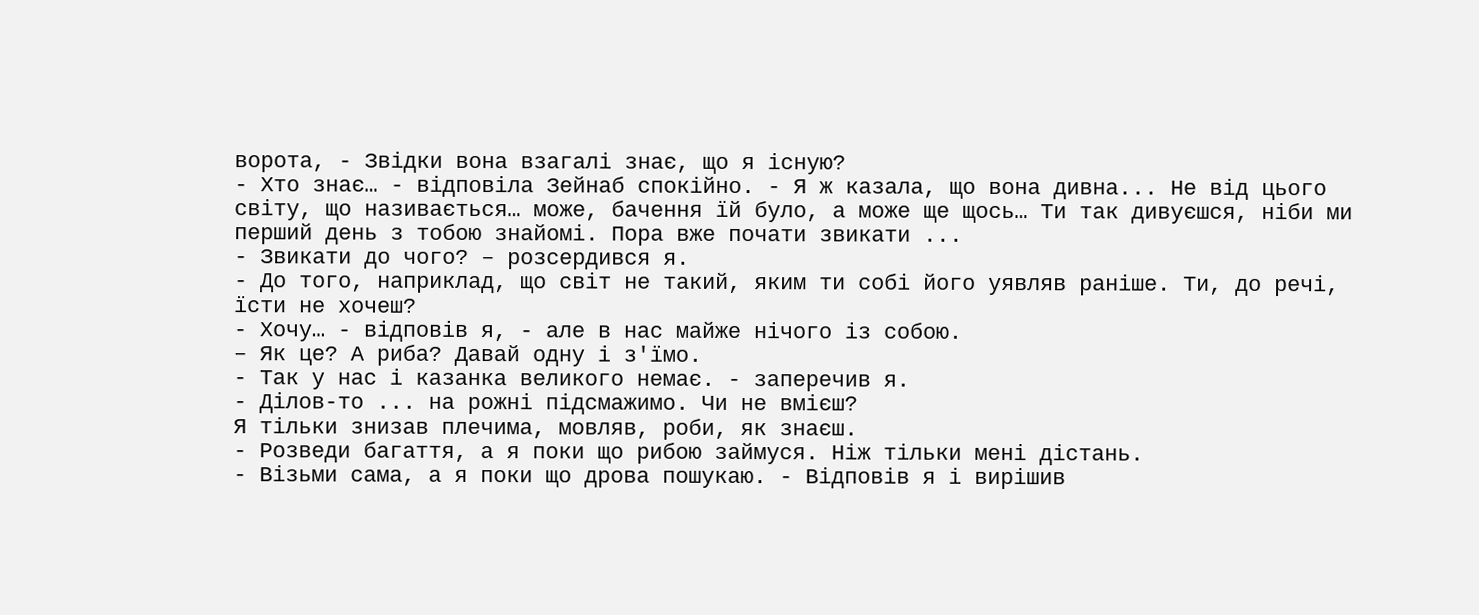ворота, - Звідки вона взагалі знає, що я існую?
- Хто знає… - відповіла Зейнаб спокійно. - Я ж казала, що вона дивна... Не від цього світу, що називається… може, бачення їй було, а може ще щось… Ти так дивуєшся, ніби ми перший день з тобою знайомі. Пора вже почати звикати ...
- Звикати до чого? – розсердився я.
- До того, наприклад, що світ не такий, яким ти собі його уявляв раніше. Ти, до речі, їсти не хочеш?
- Хочу… - відповів я, - але в нас майже нічого із собою.
– Як це? А риба? Давай одну і з'їмо.
- Так у нас і казанка великого немає. - заперечив я.
- Ділов-то ... на рожні підсмажимо. Чи не вмієш?
Я тільки знизав плечима, мовляв, роби, як знаєш.
- Розведи багаття, а я поки що рибою займуся. Ніж тільки мені дістань.
- Візьми сама, а я поки що дрова пошукаю. - Відповів я і вирішив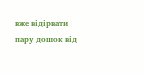вже відірвати пару дошок від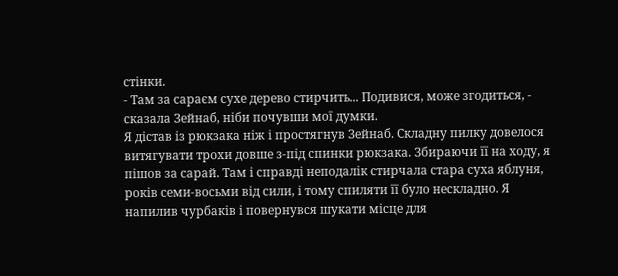стінки.
- Там за сараєм сухе дерево стирчить... Подивися, може згодиться, - сказала Зейнаб, ніби почувши мої думки.
Я дістав із рюкзака ніж і простягнув Зейнаб. Складну пилку довелося витягувати трохи довше з-під спинки рюкзака. Збираючи її на ходу, я пішов за сарай. Там і справді неподалік стирчала стара суха яблуня, років семи-восьми від сили, і тому спиляти її було нескладно. Я напилив чурбаків і повернувся шукати місце для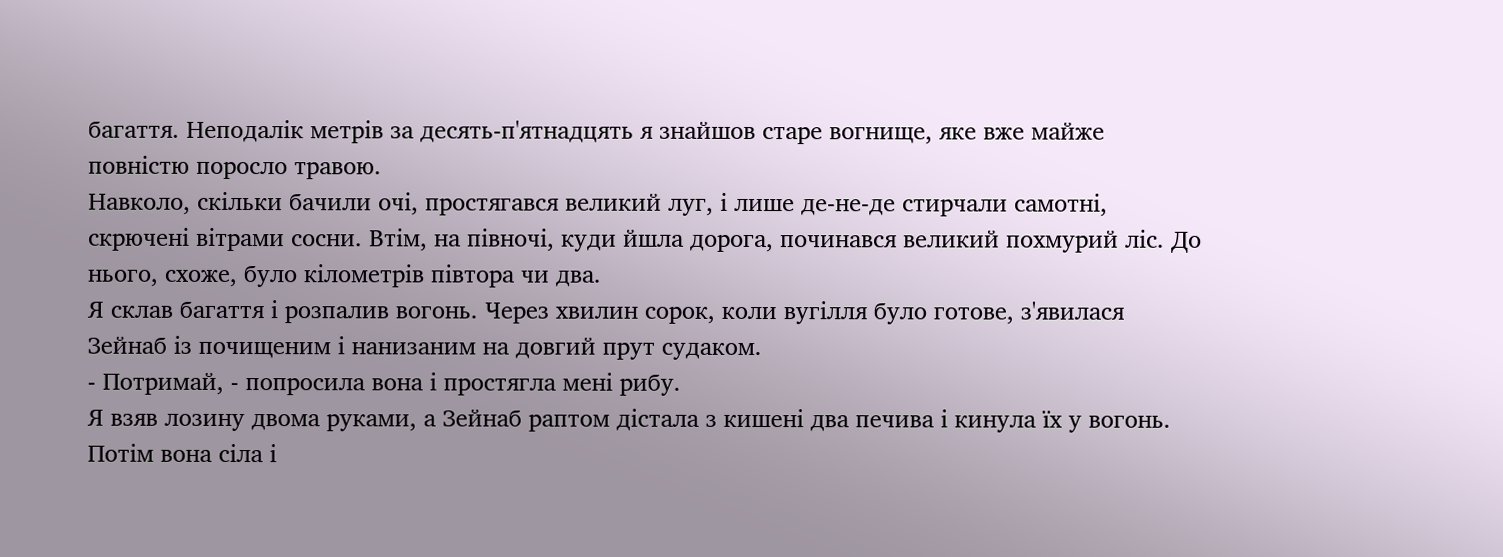багаття. Неподалік метрів за десять-п'ятнадцять я знайшов старе вогнище, яке вже майже повністю поросло травою.
Навколо, скільки бачили очі, простягався великий луг, і лише де-не-де стирчали самотні, скрючені вітрами сосни. Втім, на півночі, куди йшла дорога, починався великий похмурий ліс. До нього, схоже, було кілометрів півтора чи два.
Я склав багаття і розпалив вогонь. Через хвилин сорок, коли вугілля було готове, з'явилася Зейнаб із почищеним і нанизаним на довгий прут судаком.
- Потримай, - попросила вона і простягла мені рибу.
Я взяв лозину двома руками, а Зейнаб раптом дістала з кишені два печива і кинула їх у вогонь. Потім вона сіла і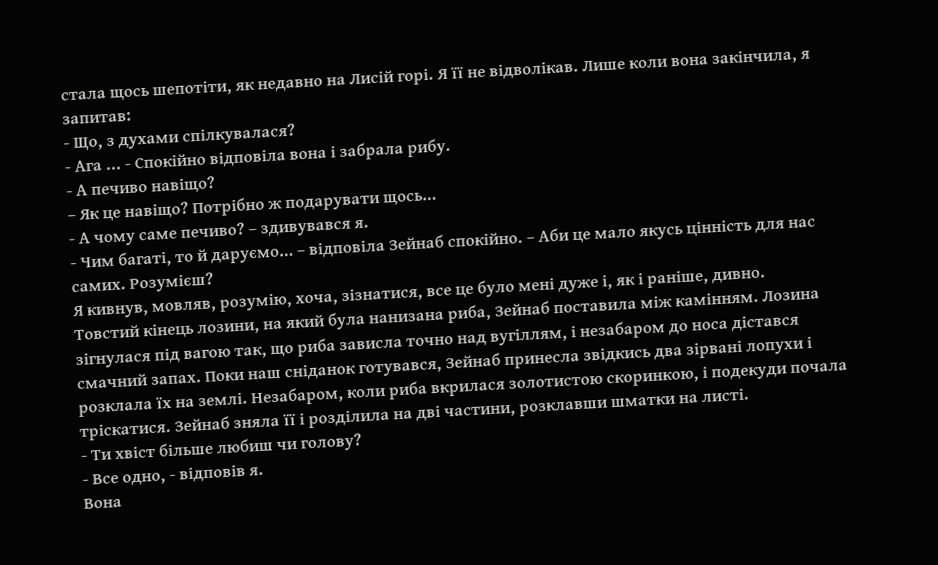стала щось шепотіти, як недавно на Лисій горі. Я її не відволікав. Лише коли вона закінчила, я запитав:
- Що, з духами спілкувалася?
- Ага ... - Спокійно відповіла вона і забрала рибу.
- А печиво навіщо?
– Як це навіщо? Потрібно ж подарувати щось…
- А чому саме печиво? – здивувався я.
- Чим багаті, то й даруємо… – відповіла Зейнаб спокійно. – Аби це мало якусь цінність для нас самих. Розумієш?
Я кивнув, мовляв, розумію, хоча, зізнатися, все це було мені дуже і, як і раніше, дивно.
Товстий кінець лозини, на який була нанизана риба, Зейнаб поставила між камінням. Лозина зігнулася під вагою так, що риба зависла точно над вугіллям, і незабаром до носа дістався смачний запах. Поки наш сніданок готувався, Зейнаб принесла звідкись два зірвані лопухи і розклала їх на землі. Незабаром, коли риба вкрилася золотистою скоринкою, і подекуди почала тріскатися. Зейнаб зняла її і розділила на дві частини, розклавши шматки на листі.
- Ти хвіст більше любиш чи голову?
- Все одно, - відповів я.
Вона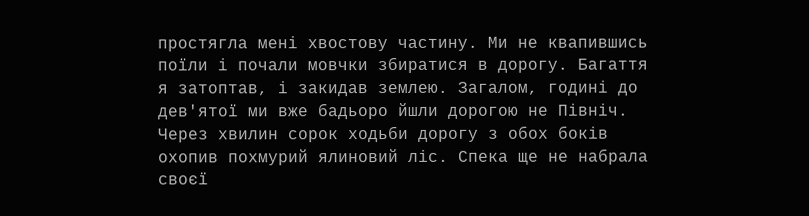простягла мені хвостову частину. Ми не квапившись поїли і почали мовчки збиратися в дорогу. Багаття я затоптав, і закидав землею. Загалом, годині до дев'ятої ми вже бадьоро йшли дорогою не Північ.
Через хвилин сорок ходьби дорогу з обох боків охопив похмурий ялиновий ліс. Спека ще не набрала своєї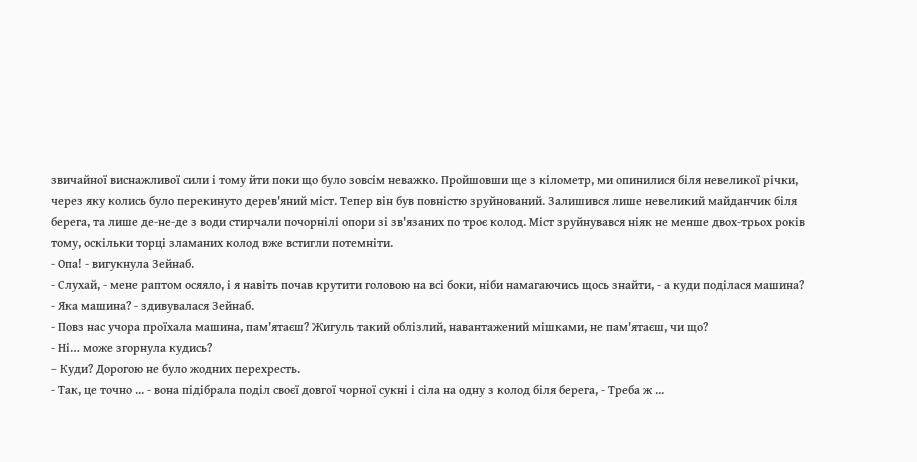звичайної виснажливої сили і тому йти поки що було зовсім неважко. Пройшовши ще з кілометр, ми опинилися біля невеликої річки, через яку колись було перекинуто дерев'яний міст. Тепер він був повністю зруйнований. Залишився лише невеликий майданчик біля берега, та лише де-не-де з води стирчали почорнілі опори зі зв'язаних по троє колод. Міст зруйнувався ніяк не менше двох-трьох років тому, оскільки торці зламаних колод вже встигли потемніти.
- Опа! - вигукнула Зейнаб.
- Слухай, - мене раптом осяяло, і я навіть почав крутити головою на всі боки, ніби намагаючись щось знайти, - а куди поділася машина?
- Яка машина? - здивувалася Зейнаб.
- Повз нас учора проїхала машина, пам'ятаєш? Жигуль такий облізлий, навантажений мішками, не пам'ятаєш, чи що?
- Ні… може згорнула кудись?
– Куди? Дорогою не було жодних перехресть.
- Так, це точно ... - вона підібрала поділ своєї довгої чорної сукні і сіла на одну з колод біля берега, - Треба ж ...